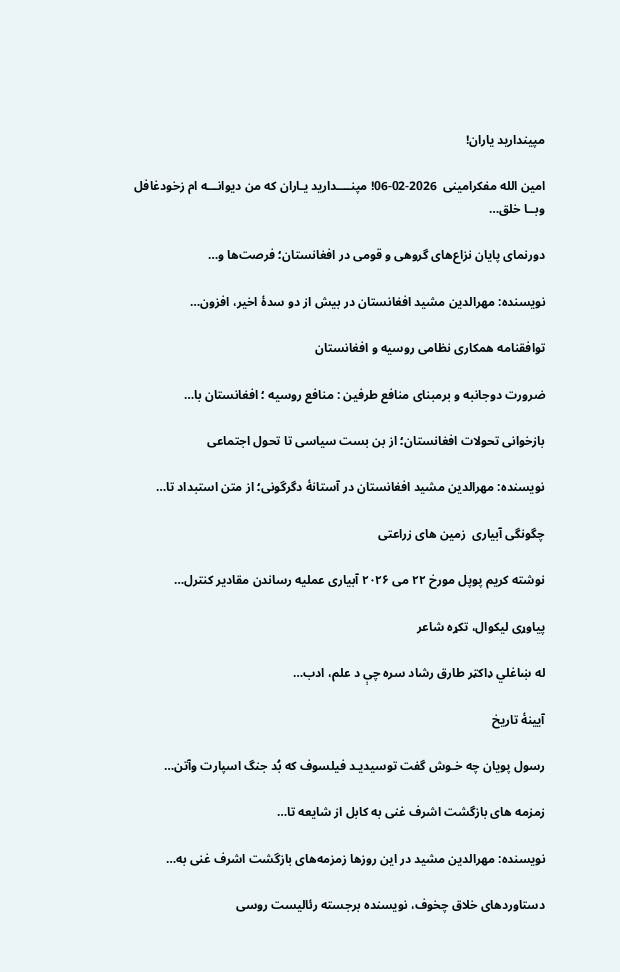مپیندارید یاران!

امین الله مفکرامینی  2026-02-06! مپنــــدارید یـاران که من دیوانـــه ام زخودغافل وبــا خلق…

دورنمای پایان نزاع‌های گروهی و قومی در افغانستان؛ فرصت‌ها و…

نویسنده: مهرالدین مشید افغانستان در بیش از دو سدهٔ اخیر، افزون…

توافقنامه همکاری نظامی روسیه و افغانستان

ضرورت دوجانبه و برمبنای منافع طرفین : منافع روسیه ؛ افغانستان با…

بازخوانی تحولات افغانستان؛ از بن بست سیاسی تا تحول اجتماعی

نویسنده: مهرالدین مشید افغانستان در آستانهٔ دگرگونی؛ از متن استبداد تا…

چگونگی آبیاری  زمین های زراعتی

نوشته کریم پوپل مورخ ۲۲ می ۲۰۲۶ آبیاری عملیه رساندن مقادیر کنترل…

پیاوړی لیکوال، تکړه شاعر

له ښاغلي ډاکټر طارق رشاد سره چې د علم، ادب…

آیینۀ تاریخ

رسول پویان چه خـوش گفت توسیدیـد فیلسوف که بُد جنگ اسپارت وآتن…

زمزمه های بازگشت اشرف غنی به کابل از شایعه تا…

نویسنده: مهرالدین مشید در این روزها زمزمه‌های بازگشت اشرف غنی به…

دستاوردهای خلاق چخوف، نویسنده برجسته رئالیست روسی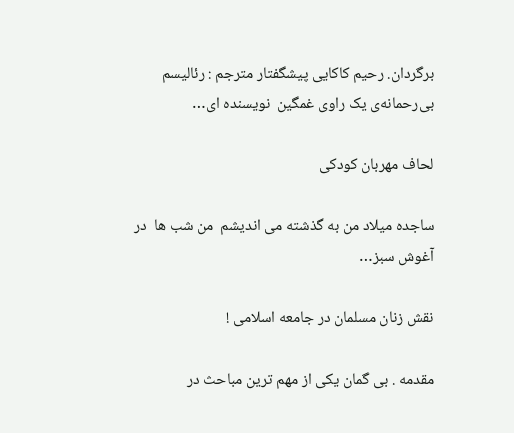برگردان. رحیم کاکایی پیشگفتار مترجم : رئالیسم بی‌رحمانه‌ی یک راوی غمگین  نویسنده ای…

لحاف مهربان کودکی

ساجده میلاد من به گذشته می اندیشم  من شب ها  در آغوش سبز…

نقش زنان مسلمان در جامعه اسلامی !

مقدمه . بی گمان یکی از مهم ترین مباحث در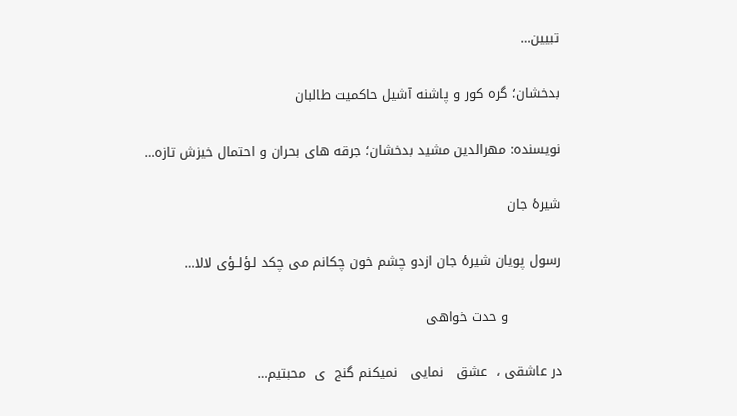تبیین…

بدخشان؛ گره کور و پاشنه آشیل حاکمیت طالبان

نویسنده: مهرالدین مشید بدخشان؛ جرقه های بحران و احتمال خیزش تازه…

شیرۀ جان

رسول پویان شیرۀ جان ازدو چشم خون چکانم می چکد لـؤلــؤی لالا…

            و حدت خواهی

در عاشقی ،  عشق   نمایی   نمیکنم گنج  ی  محبتیم…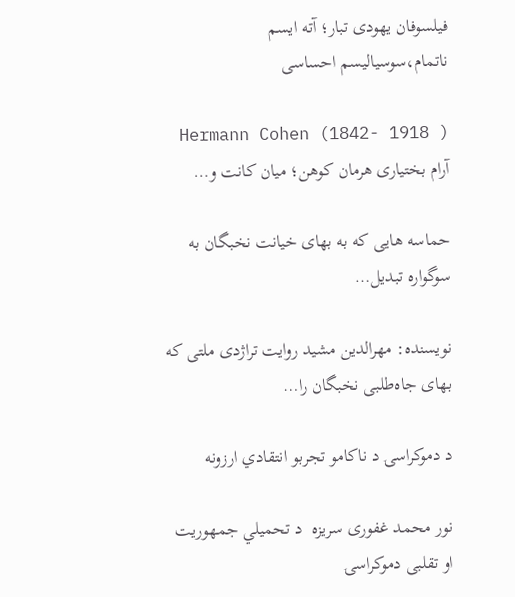فیلسوفان یهودی تبار؛ آته ایسم ناتمام،سوسیالیسم احساسی

Hermann Cohen (1842- 1918 ) آرام بختیاری هرمان کوهن؛ میان کانت و…

حماسه هایی که به بهای خیانت نخبگان به سوگواره تبدیل…

نویسنده: مهرالدین مشید روایت تراژدی ملتی که بهای جاه‌طلبی نخبگان را…

د دموکراسۍ د ناکامو تجربو انتقادي ارزونه

نور محمد غفوری سریزه  د تحمیلي جمهوریت او تقلبی دموکراسۍ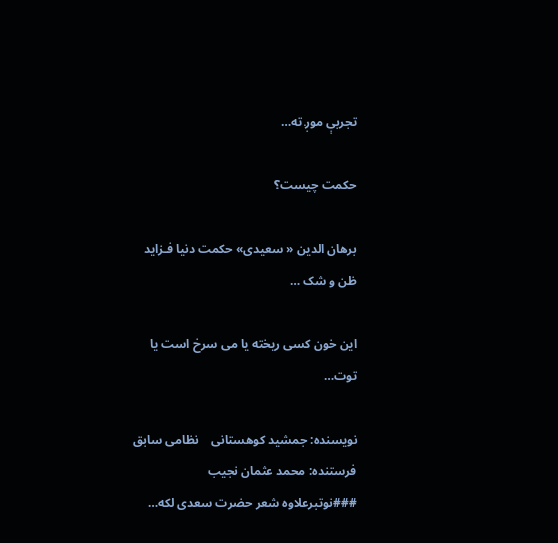تجربې موږ ته…

حکمت چیست؟

برهان الدین « سعیدی» حکمت دنیا فـزاید ظن و شک …

این خون کسی ریخته یا می سرخ است یا توت…

نویسنده: جمشید کوهستانی    نظامی سابق فرستنده: محمد عثمان نجیب  ###نوتبرعلاوه شعر حضرت سعدی لکه…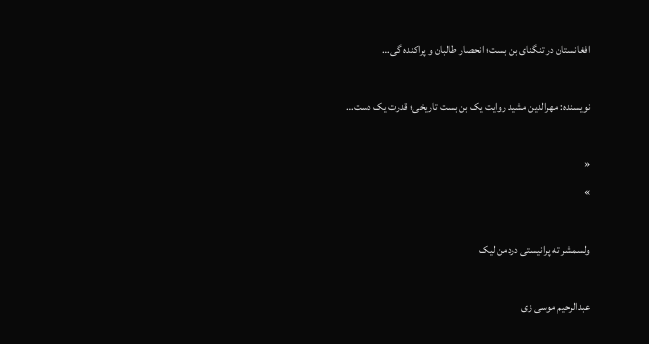افغانستان در تنگنای بن بست؛ انحصار طالبان و پراکنده گی…

نویسنده: مهرالدین مشید روایت یک بن بست تاریخی؛ قدرت یک دست…

«
»

ولسمشر ته پرانیستی دردمن لیک

عبدالرحیم موسی زی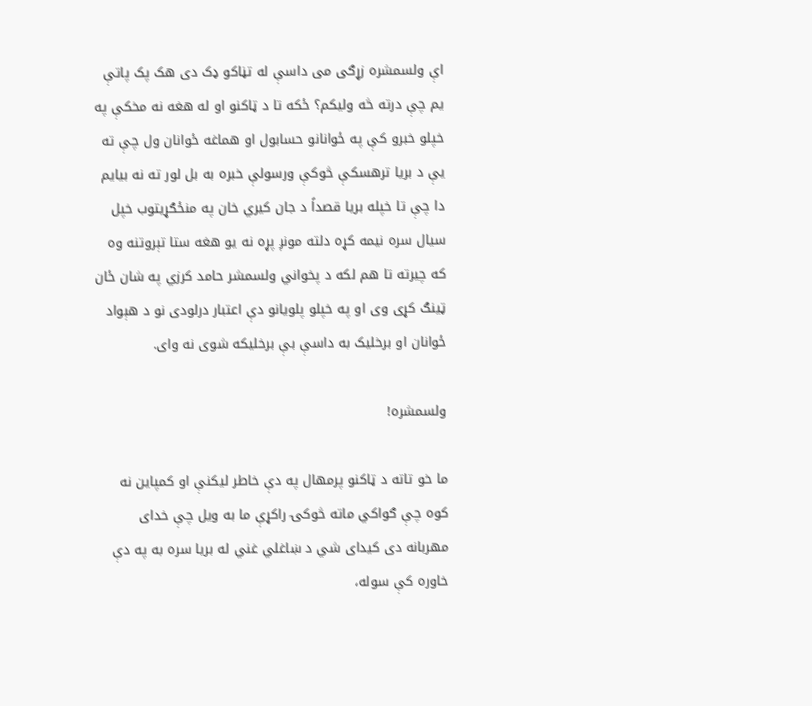اې ولسمشره زړګی می داسې له تڼاکو ډک دی هک پک پاتې یم چې درته څه ولیکم؟ ځکه تا د ټاکنو او له هغه نه مخکې په خپلو خبرو کې په ځوانانو حسابول او هماغه ځوانان ول چې ته یې د بریا ترهسکې څوکې ورسولې خبره به بل لور ته نه بیایم دا چې تا خپله بریا قصداً د جان کیري خان په منځګړیتوب خپل سیال سره نیمه کړه دلته مونږ پړه نه یو هغه ستا تېروتنه وه که چیرته تا هم لکه د پخواني ولسمشر حامد کرزي په شان ځان ټینګ کړی وی او په خپلو پلویانو دې اعتبار درلودی نو د هېواد ځوانان او برخلیک به داسې بې برخلیکه شوی نه وای.

ولسمشره!

ما خو تاته د ټاکنو پرمهال په دې خاطر لیکنې او کمپاین نه کوه چې ګواکي ماته څوکۍ راکړې ما به ویل چې خدای مهربانه دی کیدای شي د ښاغلي غني له بریا سره به په دې خاوره کې سوله،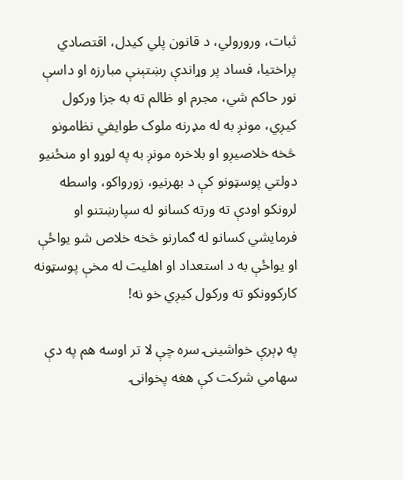ثبات، ورورولي، د قانون پلي کیدل، اقتصادي پراختیا، فساد پر وړاندې رښتېنې مبارزه او داسې نور حاکم شي، مجرم او ظالم ته به جزا ورکول کیږي، مونږ به له مډرنه ملوک طوایفي نظامونو څخه خلاصیږو او بلاخره مونږ به په لوړو او منځنیو دولتي پوسټونو کې د بهرنیو، زورواکو، واسطه لرونکو اودې ته ورته کسانو له سپارښتنو او فرمایشي کسانو له ګمارنو څخه خلاص شو یواځې او یواځې به د استعداد او اهلیت له مخې پوسټونه کارکوونکو ته ورکول کیږي خو نه!

په ډېرې خواشینۍ سره چې لا تر اوسه هم په دې سهامي شرکت کې هغه پخوانۍ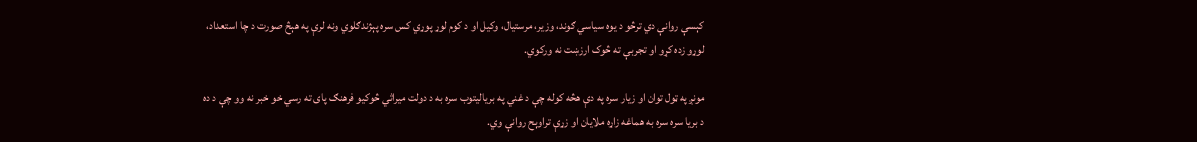کېسې روانې دي ترڅو د یوه سیاسي ګوند، وزیر، مرستیال، وکیل او د کوم لوړ پوړي کس سره پېژندګلوي ونه لرې په هېڅ صورت د چا استعداد، لوړو زده کړو او تجربې ته څوک ارزښت نه ورکوي.

مونږ په ټول توان او زیار سره په دې هڅه کوله چې د غني په بریالیتوب سره به د دولت میراثي څوکیو فرهنګ پای ته رسي خو خبر نه وو چې د ده د بریا سره سره به هماغه زاړه ملایان او زړې تراوېح روانې وي.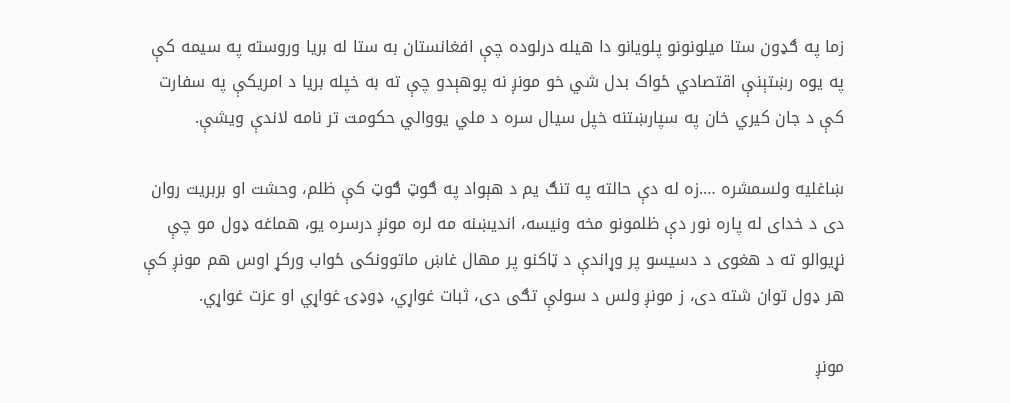زما په ګډون ستا میلونونو پلویانو دا هیله درلوده چې افغانستان به ستا له بریا وروسته په سیمه کې په یوه رښتېنې اقتصادي ځواک بدل شي خو مونږ نه پوهېدو چې ته به خپله بریا د امریکې په سفارت کې د جان کیري خان په سپارښتنه خپل سیال سره د ملي یووالي حکومت تر نامه لاندې ویشې.

ښاغلیه ولسمشره ….زه له دې حالته په تنګ یم د هېواد په ګوټ ګوټ کې ظلم، وحشت او بربریت روان دی د خدای له پاره نور دې ظلمونو مخه ونیسه، اندیښنه مه لره مونږ درسره یو، هماغه ډول مو چې نړیوالو ته د هغوی د دسیسو پر وړاندې د ټاکنو پر مهال غاښ ماتوونکی ځواب ورکړ اوس هم مونږ کې هر ډول توان شته دی، ز مونږ ولس د سولې تګی دی، ثبات غواړي، ډوډۍ غواړي او عزت غواړي.

مونږ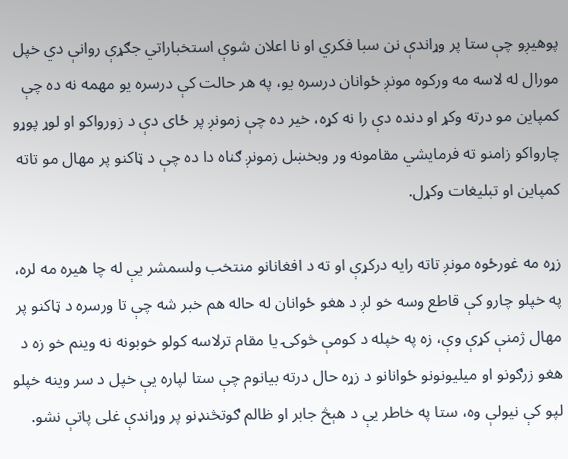پوهیږو چې ستا پر وړاندې نن سبا فکري او نا اعلان شوې استخباراتي جګړې روانې دي خپل مورال له لاسه مه ورکوه مونږ ځوانان درسره یو، په هر حالت کې درسره یو مهمه نه ده چې کمپاین مو درته وکړ او دنده دې را نه کړه، خیر ده چې زمونږ پر ځای دې د زورواکو او لوړ پوړو چارواکو زامنو ته فرمایشي مقامونه ور وبخښل زمونږ ګناه دا ده چې د ټاکنو پر مهال مو تاته کمپاین او تبلیغات وکړل.

زړه مه غورځوه مونږ تاته رایه درکړې او ته د افغانانو منتخب ولسمشر یې له چا هیره مه لره، په خپلو چارو کې قاطع وسه خو لږ د هغو ځوانان له حاله هم خبر شه چې تا ورسره د ټاکنو پر مهال ژمنې کړې وې، زه په خپله د کومې څوکۍ یا مقام ترلاسه کولو خوبونه نه وینم خو زه د هغو زرګونو او میلیونونو ځوانانو د زړه حال درته بیانوم چې ستا لپاره یې خپل د سر وینه خپلو لپو کې نیولې وه، ستا په خاطر یې د هېڅ جابر او ظالم ګوتڅنډنو پر وړاندې غلی پاتې نشو.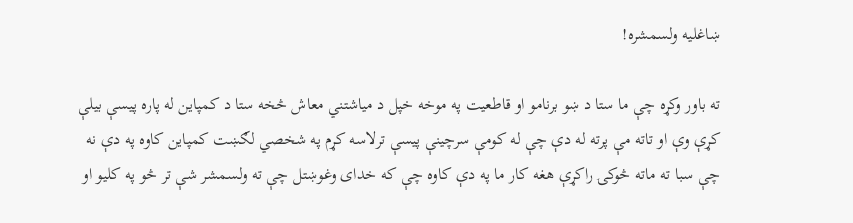ښاغلیه ولسمشره!

ته باور وکړه چې ما ستا د ښو برنامو او قاطعیت په موخه خپل د میاشتني معاش څخه ستا د کمپاین له پاره پیسې بیلې کړې وې او تاته مې پرته له دې چې له کومې سرچینې پیسې ترلاسه کړم په شخصي لګښت کمپاین کاوه په دې نه چې سبا ته ماته څوکۍ راکړې هغه کار ما په دې کاوه چې که خدای وغوښتل چې ته ولسمشر شې تر څو په کلیو او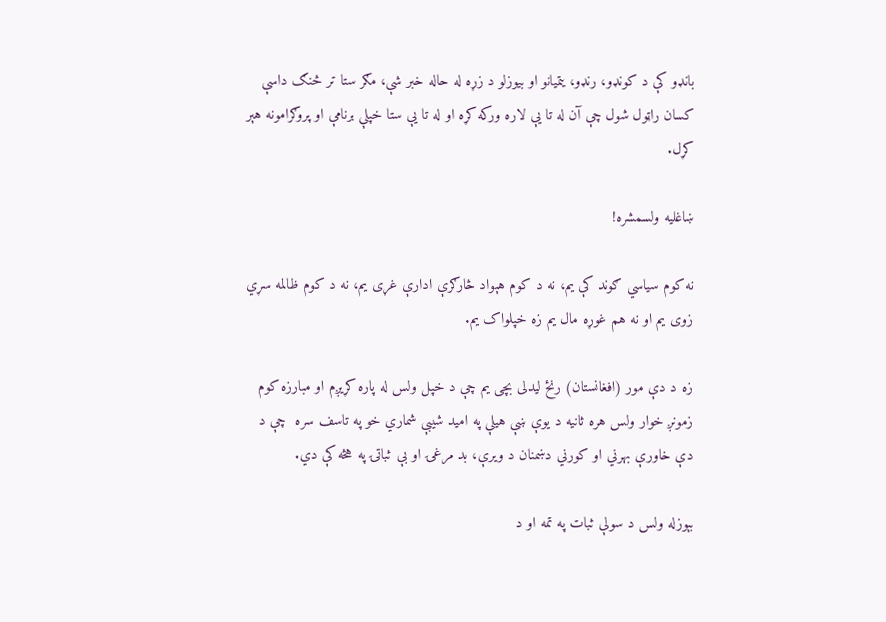بانډو کې د کونډو، رنډو، یتمیانو او بیوزلو د زړه له حاله خبر شې، مګر ستا تر څنګ داسې کسان راټول شول چې آن له تا یې لاره ورکه کړه او له تا یې ستا خپلې برنامې او پروګرامونه هېر کړل.

ښاغلیه ولسمشره!

نه کوم سیاسي ګوند کې یم، نه د کوم هېواد څارګرې ادارې غړی یم، نه د کوم ظالمه سړي زوی یم او نه هم غوړه مال یم زه خپلواک یم.

زه د دې مور (افغانستان) رنځ لیدلی بچی یم چې د خپل ولس له پاره کړیږم او مبارزه کوم زمونږ خوار ولس هره ثانیه د یوې ښې هیلې په امید شیبې شماري خو په تاسف سره  چې د دې خاورې بهرني او کورني دښمنان د ویرې، بد مرغۍ او بې ثباتۍ په هڅه کې دي.

بېوزله ولس د سولې ثبات په تمه او د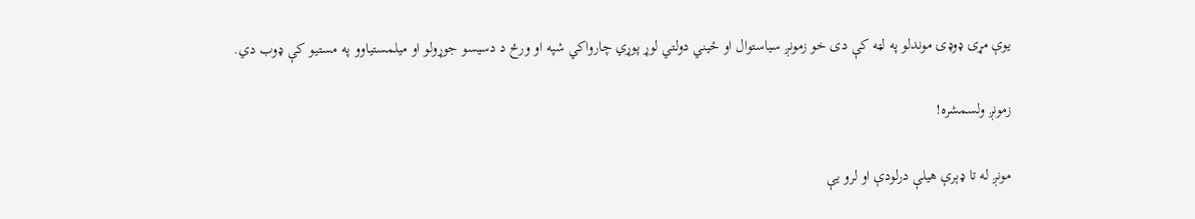یوې مړۍ ډوډۍ موندلو په لټه کې دی خو زمونږ سیاستوال او ځیني دولتي لوړ پوړي چارواکي شپه او ورځ د دسیسو جوړولو او میلمستیاوو په مستیو کې ډوب دي.

زمونږ ولسمشره!

مونږ له تا ډېرې هیلې درلودې او لرو یې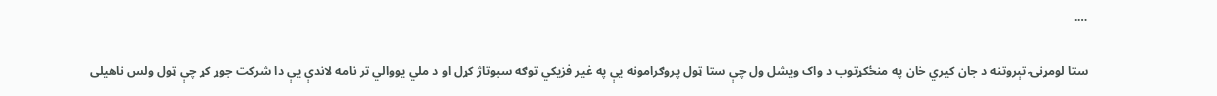….

ستا لومړنۍ تېروتنه د جان کیري خان په منځکړتوب د واک ویشل ول چې ستا ټول پروګرامونه یې په غیر فزیکي توګه سبوتاژ کړل او د ملي یووالي تر نامه لاندې یې دا شرکت جوړ کړ چې ټول ولس ناهیلی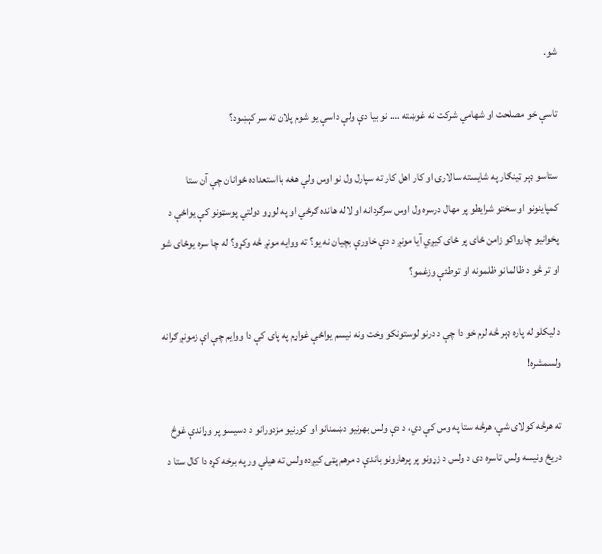شو.

تاسې خو مصلحت او شهامي شرکت نه غوښته …. نو بیا دې ولې داسې یو شوم پلان ته سر کېښود؟

ستاسو ډېر ټینګار په شایسته سالارۍ او کار اهل کار ته سپارل ول نو اوس ولې هغه بااستعداده ځوانان چې آن ستا کمپاینونو او سختو شرایطو پر مهال درسره ول اوس سرګردانه او لاله هانده ګرځي او په لوړو دولتي پوسټونو کې یواځې د پخوانیو چارواکو زامن ځای پر ځای کیږي آیا مونږ د دې خاورې بچیان نه یو؟ ته ووایه مونږ څه وکړو؟ له چا سره یوځای شو او تر څو د ظالمانو ظلمونه او توطئې وزغمو؟

د لیکلو له پاره ډېر څه لرم خو دا چې د درنو لوستونکو وخت ونه نیسم یواځې غواړم په پای کې دا ووایم چې اې زمونږ ګرانه ولسمشره!

ته هرڅه کولای شې، هرڅه ستا په وس کې دي، د دې ولس بهرنیو دښمنانو او کورنیو مزدورانو د دسیسو پر وړاندې غوڅ دریځ ونیسه ولس تاسره دی د ولس د زړونو پر پرهارونو باندې د مرهم پټۍ کیږده ولس ته هیلې ور په برخه کړه دا کال ستا د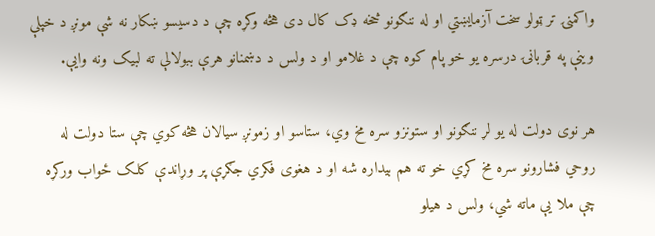واکمنۍ تر ټولو سخت آزمایښتي او له ننګونو څخه ډک کال دی هڅه وکړه چې د دسیسو ښکار نه شې مونږ د خپلې وینې په قربانۍ درسره یو خو پام کوه چې د غلامو او د ولس د دښمنانو هرې ببولالې ته لبیک ونه وایې.

هر نوی دولت له یو لړ ننګونو او ستونزو سره مخ وي، ستاسو او زمونږ سیالان هڅه کوي چې ستا دولت له روحي فشارونو سره مخ کړي خو ته هم بیداره شه او د هغوی فکري جګړې پر وړاندې کلک ځواب ورکړه چې ملا یې ماته شي، ولس د هیلو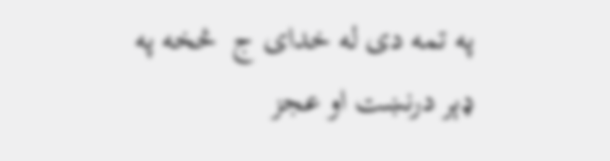په تمه دی له خدای ج  څخه په ډېر درنښت او عجز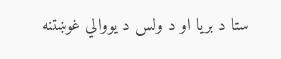ستا د بریا او د ولس د یووالي غوښتنه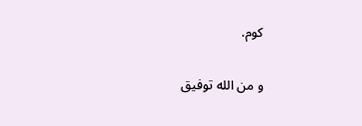کوم.

و من الله توفیق